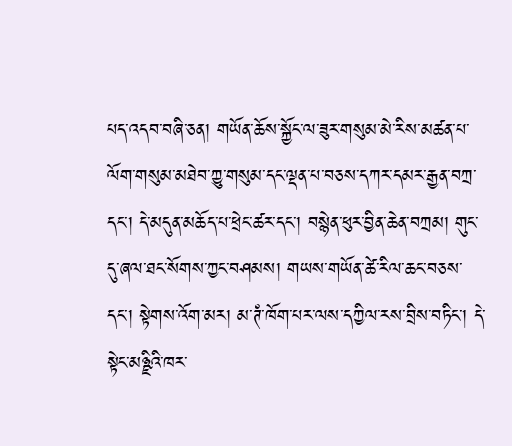པད་འདབ་བཞི་ཅན། གཡོན་ཆོས་སྐྱོང་ལ་ཟུར་གསུམ་མེ་རིས་མཚན་པ་ལོག་གསུམ་མཐེབ་ཀྱུ་གསུམ་དང་ལྡན་པ་བཅས་དཀར་དམར་རྒྱན་བཀྲ་དང་། དེ་མདུན་མཆོད་པ་ཕྲེང་ཚར་དང་། བསྙེན་ཕུར་བྱིན་ཆེན་བཀྲམ། གུང་དུ་ཞལ་ཐང་སོགས་ཀྱང་བཤམས། གཡས་གཡོན་ཚེ་རིལ་ཆང་བཅས་དང་། སྟེགས་འོག་མར། མ་ཊཾ་ཁོག་པར་ལས་དཀྱིལ་རས་བྲིས་བཏིང་། དེ་སྟེང་མཉྫིའི་ཁར་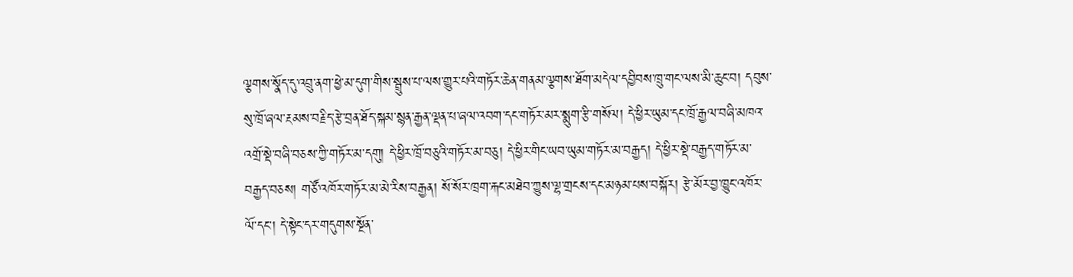ལྕགས་སྣོད་དུ་འབྲུ་ནག་ཕྱེ་མ་དུག་གིས་སྦྲུས་པ་ལས་གྱུར་པའི་གཏོར་ཆེན་གནམ་ལྕགས་ཐོག་མདེལ་དབྱིབས་ཁྲུ་གང་ལས་མི་ཆུང་བ། དབུས་སུ་ཁྲོ་ཞལ་རྔམས་བརྗིད་རྩེ་བྲན་ཐོད་སྐམ་སྙན་རྒྱན་ལྡན་པ་ཞལ་འབག་དང་གཏོར་མར་སྨུག་རྩི་གསོལ། དེ་ཕྱིར་ཡུམ་དང་ཁྲོ་རྒྱལ་བཞི་མཁའ་འགྲོ་སྡེ་བཞི་བཅས་ཀྱི་གཏོར་མ་དགུ། དེ་ཕྱིར་ཁྲོ་བཅུའི་གཏོར་མ་བཅུ། དེ་ཕྱིར་གིང་ཡབ་ཡུམ་གཏོར་མ་བརྒྱད། དེ་ཕྱིར་སྡེ་བརྒྱད་གཏོར་མ་བརྒྱད་བཅས། གཙོ་འཁོར་གཏོར་མ་མེ་རིས་བརྒྱན། སོ་སོར་ཁྲག་རྐང་མཐེབ་ཀྱུས་ལྷ་གྲངས་དང་མཉམ་པས་བསྐོར། རྩེ་མོར་བྱ་ཁྱུང་འཁོར་ལོ་དང་། དེ་སྟེང་དར་གདུགས་སྔོན་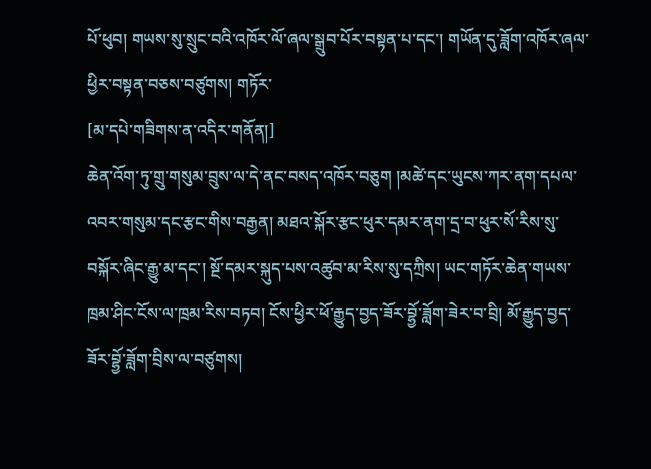པོ་ཕུབ། གཡས་སུ་སྲུང་བའི་འཁོར་ལོ་ཞལ་སྒྲུབ་པོར་བསྟན་པ་དང་། གཡོན་དུ་ཟློག་འཁོར་ཞལ་ཕྱིར་བསྟན་བཅས་བཙུགས། གཏོར་
[མ་དཔེ་གཟིགས་ན་འདིར་གནོན།]
ཆེན་འོག་ཏུ་གྲུ་གསུམ་བྲུས་ལ་དེ་ནང་བསད་འཁོར་བཅུག །མཚེ་དང་ཡུངས་ཀར་ནག་དཔལ་འབར་གསུམ་དང་རྩང་གིས་བརྒྱན། མཐའ་སྐོར་རྩང་ཕུར་དམར་ནག་དྲ་བ་ཕུར་སོ་རིས་སུ་བསྐོར་ཞིང་རྒྱུ་མ་དང་། སྔོ་དམར་སྐུད་པས་འཚུབ་མ་རིས་སུ་དཀྲིས། ཡང་གཏོར་ཆེན་གཡས་ཁྲམ་ཤིང་ངོས་ལ་ཁྲམ་རིས་བཏབ། ངོས་ཕྱིར་ཕོ་རྒྱུད་བྱད་ཟོར་བྷྱོ་ཟློག་ཟེར་བ་བྲི། མོ་རྒྱུད་བྱད་ཟོར་བྷྱོ་ཟློག་བྲིས་ལ་བཙུགས།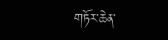གཏོར་ཆེན་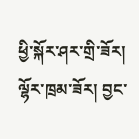ཕྱི་སྐོར་ཤར་གྲི་ཟོར། ལྷོར་ཁྲམ་ཟོར། བྱང་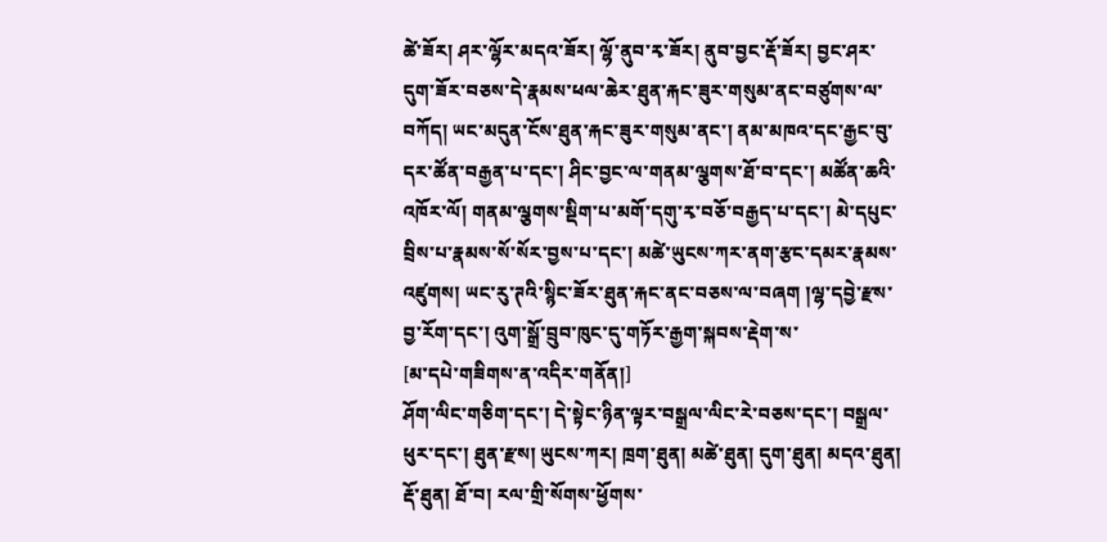ཚེ་ཟོར། ཤར་ལྷོར་མདའ་ཟོར། ལྷོ་ནུབ་རྭ་ཟོར། ནུབ་བྱང་རྡོ་ཟོར། བྱང་ཤར་དུག་ཟོར་བཅས་དེ་རྣམས་ཕལ་ཆེར་ཐུན་རྐང་ཟུར་གསུམ་ནང་བཙུགས་ལ་བཀོད། ཡང་མདུན་ངོས་ཐུན་རྐང་ཟུར་གསུམ་ནང་། ནམ་མཁའ་དང་རྒྱང་བུ་དར་ཚོན་བརྒྱན་པ་དང་། ཤིང་བྱང་ལ་གནམ་ལྕགས་ཐོ་བ་དང་། མཚོན་ཆའི་འཁོར་ལོ། གནམ་ལྕགས་སྡིག་པ་མགོ་དགུ་རྭ་བཅོ་བརྒྱད་པ་དང་། མེ་དཔུང་བྲིས་པ་རྣམས་སོ་སོར་བྱས་པ་དང་། མཚེ་ཡུངས་ཀར་ནག་རྩང་དམར་རྣམས་འཛུགས། ཡང་རུ་ཊའི་སྙིང་ཟོར་ཐུན་རྐང་ནང་བཅས་ལ་བཞག །ལྷ་དབྱེ་རྫས་བྱ་རོག་དང་། འུག་སྒྲོ་བྲུབ་ཁུང་དུ་གཏོར་རྒྱག་སྐབས་རྡེག་ས་
[མ་དཔེ་གཟིགས་ན་འདིར་གནོན།]
ཤོག་ལིང་གཅིག་དང་། དེ་སྟེང་ཉིན་ལྟར་བསྒྲལ་ལིང་རེ་བཅས་དང་། བསྒྲལ་ཕུར་དང་། ཐུན་རྫས། ཡུངས་ཀར། ཁྲག་ཐུན། མཚེ་ཐུན། དུག་ཐུན། མདའ་ཐུན། རྡོ་ཐུན། ཐོ་བ། རལ་གྲི་སོགས་ཕྱོགས་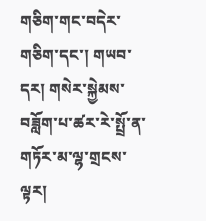གཅིག་གང་བདེར་གཅིག་དང་། གཡབ་དར། གསེར་སྐྱེམས་བཟློག་པ་ཚར་རེ་སྤྲོ་ན་གཏོར་མ་ལྷ་གྲངས་ལྟར།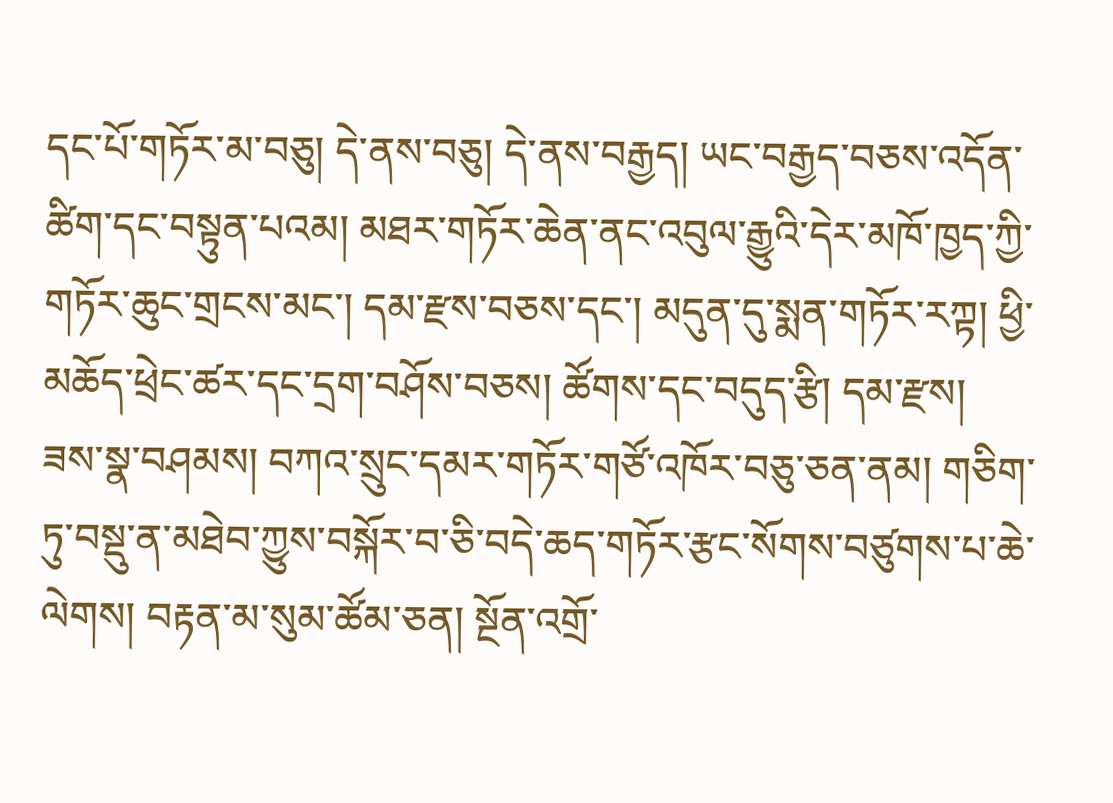དང་པོ་གཏོར་མ་བཅུ། དེ་ནས་བཅུ། དེ་ནས་བརྒྱད། ཡང་བརྒྱད་བཅས་འདོན་ཚིག་དང་བསྟུན་པའམ། མཐར་གཏོར་ཆེན་ནང་འབུལ་རྒྱུའི་དེར་མཁོ་ཁྱད་ཀྱི་གཏོར་ཆུང་གྲངས་མང་། དམ་རྫས་བཅས་དང་། མདུན་དུ་སྨན་གཏོར་རཀྟ། ཕྱི་མཆོད་ཕྲེང་ཚར་དང་དྲག་བཤོས་བཅས། ཚོགས་དང་བདུད་རྩི། དམ་རྫས། ཟས་སྣ་བཤམས། བཀའ་སྲུང་དམར་གཏོར་གཙོ་འཁོར་བཅུ་ཅན་ནམ། གཅིག་ཏུ་བསྡུ་ན་མཐེབ་ཀྱུས་བསྐོར་བ་ཅི་བདེ་ཆད་གཏོར་རྩང་སོགས་བཙུགས་པ་ཆེ་ལེགས། བརྟན་མ་སུམ་ཚོམ་ཅན། སྔོན་འགྲོ་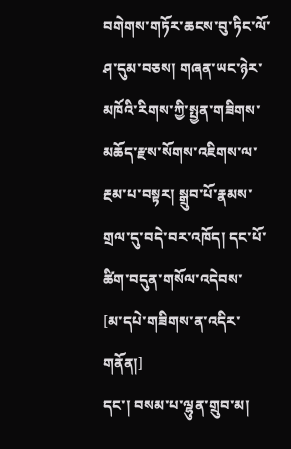བགེགས་གཏོར་ཆངས་བུ་ཏིང་ལོ་ཤ་དུམ་བཅས། གཞན་ཡང་ཉེར་མཁོའི་རིགས་ཀྱི་སྤྱན་གཟིགས་མཆོད་རྫས་སོགས་འཇིགས་ལ་རྔམ་པ་བསྟར། སྒྲུབ་པོ་རྣམས་གྲལ་དུ་བདེ་བར་འཁོད། དང་པོ་ཚིག་བདུན་གསོལ་འདེབས་
[མ་དཔེ་གཟིགས་ན་འདིར་གནོན།]
དང་། བསམ་པ་ལྷུན་གྲུབ་མ།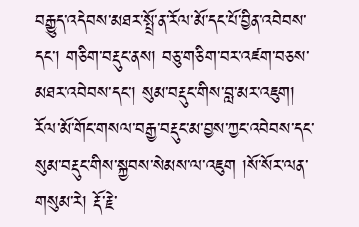བརྒྱུད་འདེབས་མཐར་སྤྲོ་ན་རོལ་མོ་དང་པོ་བྱིན་འབེབས་དང་། གཅིག་བརྡུང་ནས། བཅུ་གཅིག་བར་འཛག་བཅས་མཐར་འབེབས་དང་། སུམ་བརྡུང་གིས་བླ་མར་འཇུག། རོལ་མོ་གོང་གསལ་བརྒྱ་བརྡུང་མ་བྱས་ཀྱང་འབེབས་དང་སུམ་བརྡུང་གིས་སྐྱབས་སེམས་ལ་འཇུག །སོ་སོར་ལན་གསུམ་རེ། རྡོ་རྗེ་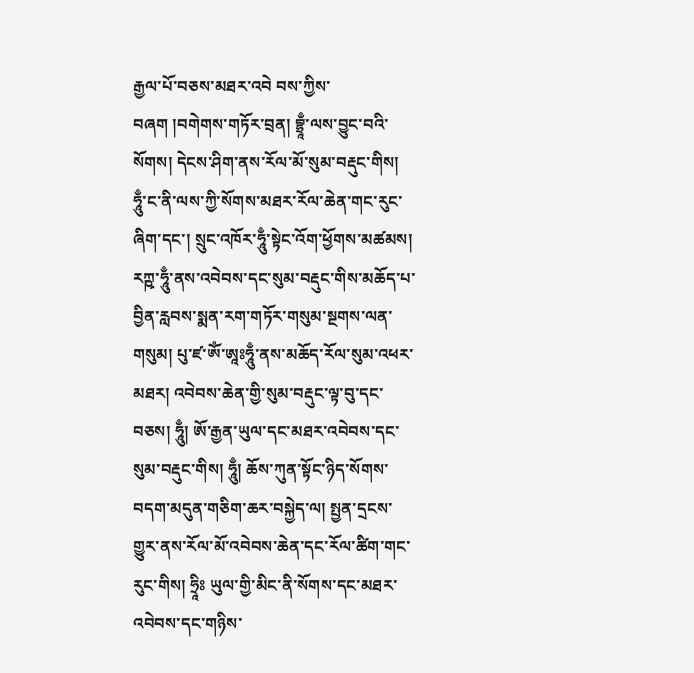རྒྱལ་པོ་བཅས་མཐར་འབེ བས་ཀྱིས་བཞག །བགེགས་གཏོར་བྲན། བྷྲཱྃ་ལས་བྱུང་བའི་སོགས། དེངས་ཤིག་ནས་རོལ་མོ་སུམ་བརྡུང་གིས། ཧཱུྃ་ང་ནི་ལས་ཀྱི་སོགས་མཐར་རོལ་ཆེན་གང་རུང་ཞིག་དང་། སྲུང་འཁོར་ཧཱུྃ་སྟེང་འོག་ཕྱོགས་མཚམས། རཀྵ་ཧཱུྃ་ནས་འབེབས་དང་སུམ་བརྡུང་གིས་མཆོད་པ་བྱིན་རླབས་སྨན་རག་གཏོར་གསུམ་སྔགས་ལན་གསུམ། པུ་ཛ་ༀ་ཨཱཿཧཱུྃ་ནས་མཆོད་རོལ་སུམ་འཕར་མཐར། འབེབས་ཆེན་གྱི་སུམ་བརྡུང་ལྟ་བུ་དང་བཅས། ཧཱུྃ། ཨོ་རྒྱན་ཡུལ་དང་མཐར་འབེབས་དང་སུམ་བརྡུང་གིས། ཧཱུྃ། ཆོས་ཀུན་སྟོང་ཉིད་སོགས་བདག་མདུན་གཅིག་ཆར་བསྐྱེད་ལ། སྤྱན་དྲངས་གྱུར་ནས་རོལ་མོ་འབེབས་ཆེན་དང་རོལ་ཚིག་གང་རུང་གིས། ཧྲཱིཿ ཡུལ་གྱི་མིང་ནི་སོགས་དང་མཐར་འབེབས་དང་གཉིས་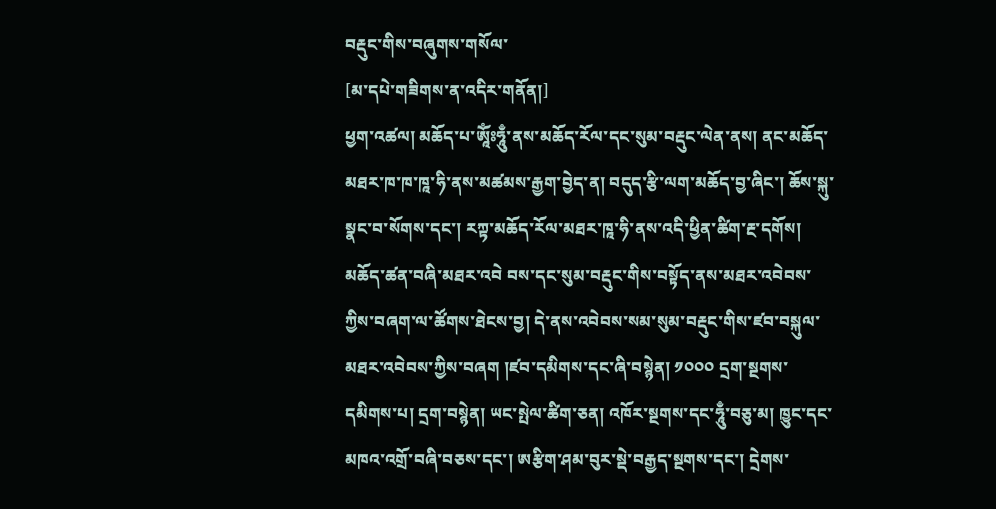བརྡུང་གིས་བཞུགས་གསོལ་
[མ་དཔེ་གཟིགས་ན་འདིར་གནོན།]
ཕྱག་འཚལ། མཆོད་པ་ཨཱོཾཿཧཱུྃ་ནས་མཆོད་རོལ་དང་སུམ་བརྡུང་ལེན་ནས། ནང་མཆོད་མཐར་ཁ་ཁ་ཁཱ་ཧི་ནས་མཚམས་རྒྱག་བྱེད་ན། བདུད་རྩི་ལག་མཆོད་བྱ་ཞིང་། ཆོས་སྐུ་སྣང་བ་སོགས་དང་། རཀྟ་མཆོད་རོལ་མཐར་ཁཱ་ཧི་ནས་འདི་ཕྱིན་ཚིག་རྔ་དགོས། མཆོད་ཚན་བཞི་མཐར་འབེ བས་དང་སུམ་བརྡུང་གིས་བསྟོད་ནས་མཐར་འབེབས་ཀྱིས་བཞག་ལ་ཚོགས་ཐེངས་བྱ། དེ་ནས་འབེབས་སམ་སུམ་བརྡུང་གིས་ཛབ་བསྐུལ་མཐར་འབེབས་ཀྱིས་བཞག །ཛབ་དམིགས་དང་ཞི་བསྙེན། ༡༠༠༠ དྲག་སྔགས་དམིགས་པ། དྲག་བསྙེན། ཡང་སྤེལ་ཚིག་ཅན། འཁོར་སྔགས་དང་ཧཱུྃ་བཅུ་མ། ཁྱུང་དང་མཁའ་འགྲོ་བཞི་བཅས་དང་། ཨརྩིག་ཤམ་བུར་སྡེ་བརྒྱད་སྔགས་དང་། དྲེགས་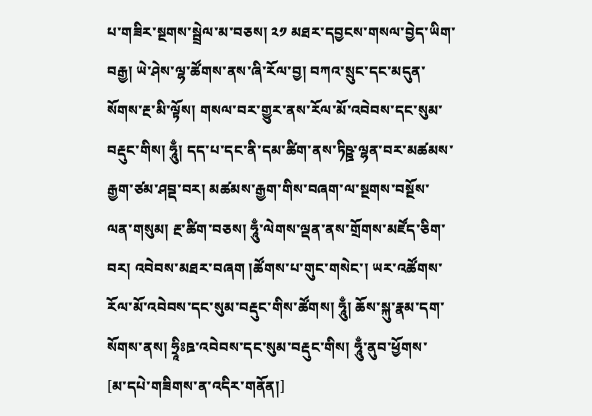པ་གཟིར་སྔགས་སྦྲེལ་མ་བཅས། ༢༡ མཐར་དབྱངས་གསལ་བྱེད་ཡིག་བརྒྱ། ཡེ་ཤེས་ལྷ་ཚོགས་ནས་ཞི་རོལ་བྱ། བཀའ་སྲུང་དང་མདུན་སོགས་རྔ་མི་ལྟོས། གསལ་བར་གྱུར་ནས་རོལ་མོ་འབེབས་དང་སུམ་བརྡུང་གིས། ཧཱུྃ། དད་པ་དང་ནི་དམ་ཚིག་ནས་ཏིཥྛ་ལྷན་བར་མཚམས་རྒྱག་ཙམ་ཤབྡ་བར། མཚམས་རྒྱག་གིས་བཞག་ལ་སྔགས་བསྔོས་ལན་གསུམ། རྔ་ཚིག་བཅས། ཧཱུྃ་ལེགས་ལྡན་ནས་གྲོགས་མཛོད་ཅིག་བར། འབེབས་མཐར་བཞག །ཚོགས་པ་གུང་གསེང་། ཡར་འཚོགས་རོལ་མོ་འབེབས་དང་སུམ་བརྡུང་གིས་ཚོགས། ཧཱུྃ། ཆོས་སྐུ་རྣམ་དག་སོགས་ནས། ཧྲཱིཿཋ་འབེབས་དང་སུམ་བརྡུང་གིས། ཧཱུྃ་ནུབ་ཕྱོགས་
[མ་དཔེ་གཟིགས་ན་འདིར་གནོན།]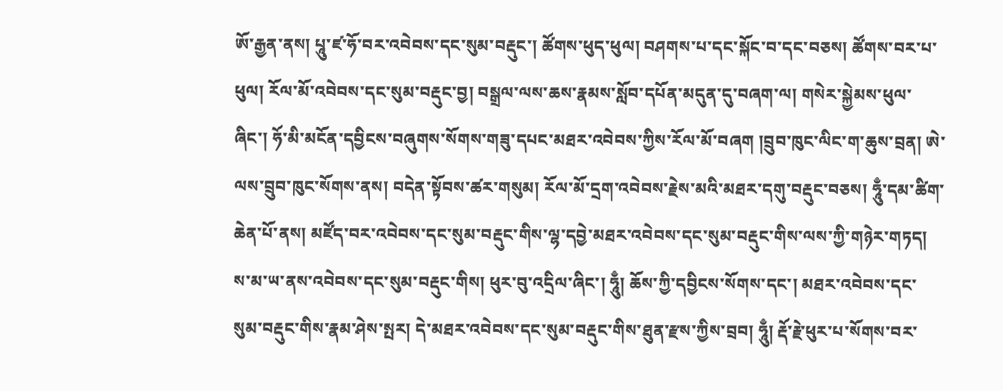ཨོ་རྒྱན་ནས། པཱུ་ཛ་ཧོ་བར་འབེབས་དང་སུམ་བརྡུང་། ཚོགས་ཕུད་ཕུལ། བཤགས་པ་དང་སྐོང་བ་དང་བཅས། ཚོགས་བར་པ་ཕུལ། རོལ་མོ་འབེབས་དང་སུམ་བརྡུང་བྱ། བསྒྲལ་ལས་ཆས་རྣམས་སློབ་དཔོན་མདུན་དུ་བཞག་ལ། གསེར་སྐྱེམས་ཕུལ་ཞིང་། ཧོ་མི་མངོན་དབྱིངས་བཞུགས་སོགས་གཟུ་དཔང་མཐར་འབེབས་ཀྱིས་རོལ་མོ་བཞག །བྲུབ་ཁུང་ལིང་ག་ཆུས་བྲན། ཨེ་ལས་བྲུབ་ཁུང་སོགས་ནས། བདེན་སྟོབས་ཚར་གསུམ། རོལ་མོ་དྲག་འབེབས་རྗེས་མའི་མཐར་དགུ་བརྡུང་བཅས། ཧཱུྃ་དམ་ཚིག་ཆེན་པོ་ནས། མཛོད་བར་འབེབས་དང་སུམ་བརྡུང་གིས་ལྷ་དབྱེ་མཐར་འབེབས་དང་སུམ་བརྡུང་གིས་ལས་ཀྱི་གཉེར་གཏད། ས་མ་ཡ་ནས་འབེབས་དང་སུམ་བརྡུང་གིས། ཕུར་བུ་འདྲིལ་ཞིང་། ཧཱུྃ། ཆོས་ཀྱི་དབྱིངས་སོགས་དང་། མཐར་འབེབས་དང་སུམ་བརྡུང་གིས་རྣམ་ཤེས་སྤར། དེ་མཐར་འབེབས་དང་སུམ་བརྡུང་གིས་ཐུན་རྫས་ཀྱིས་བྲབ། ཧཱུྃ། རྡོ་རྗེ་ཕུར་པ་སོགས་བར་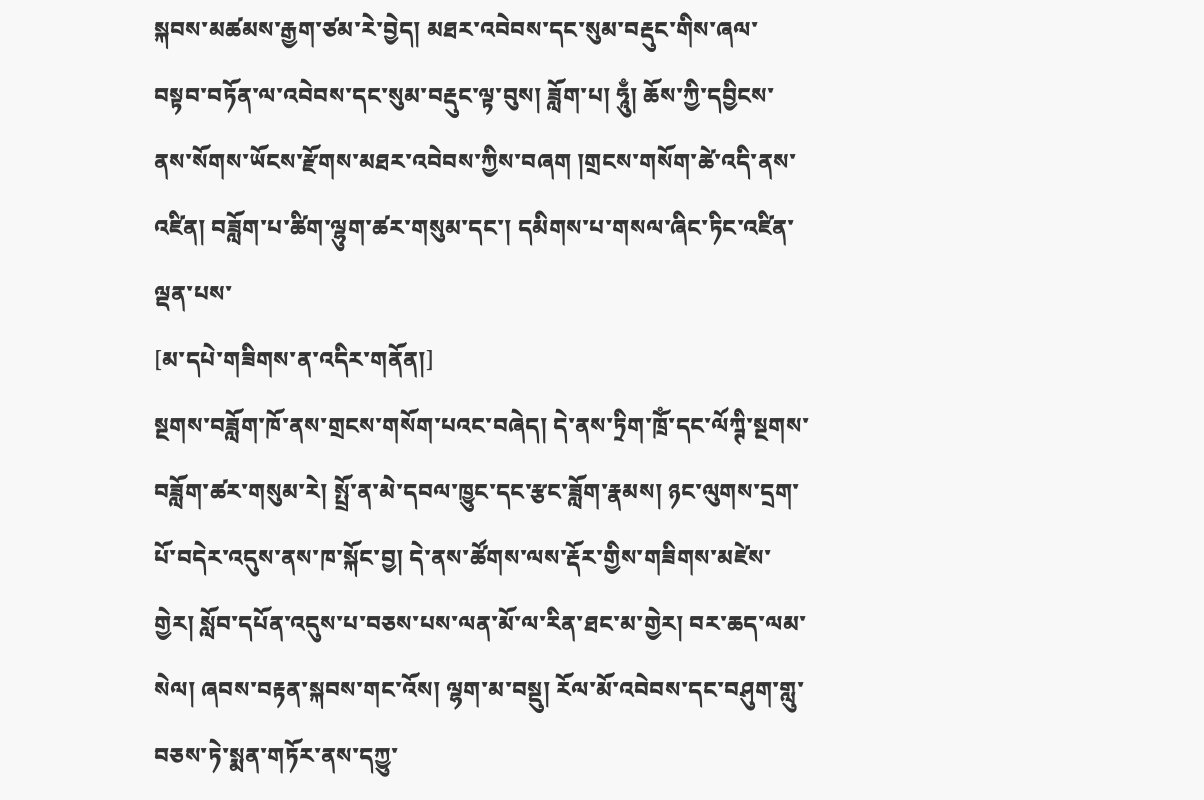སྐབས་མཚམས་རྒྱག་ཙམ་རེ་བྱེད། མཐར་འབེབས་དང་སུམ་བརྡུང་གིས་ཞལ་བསྟབ་བཏོན་ལ་འབེབས་དང་སུམ་བརྡུང་ལྟ་བུས། ཟློག་པ། ཧཱུྃ། ཆོས་ཀྱི་དབྱིངས་ནས་སོགས་ཡོངས་རྫོགས་མཐར་འབེབས་ཀྱིས་བཞག །གྲངས་གསོག་ཚེ་འདི་ནས་འཛིན། བཟློག་པ་ཚིག་ལྷུག་ཚར་གསུམ་དང་། དམིགས་པ་གསལ་ཞིང་ཏིང་འཛིན་ལྡན་པས་
[མ་དཔེ་གཟིགས་ན་འདིར་གནོན།]
སྔགས་བཟློག་ཁོ་ནས་གྲངས་གསོག་པའང་བཞེད། དེ་ནས་ཏྲིག་ཁྲོཾ་དང་ལོཀྚི་སྔགས་བཟློག་ཚར་གསུམ་རེ། སྤྲོ་ན་མེ་དབལ་ཁྱུང་དང་རྩང་ཟློག་རྣམས། ཉང་ལུགས་དྲག་པོ་བདེར་འདུས་ནས་ཁ་སྐོང་བྱ། དེ་ནས་ཚོགས་ལས་རྡོར་གྱིས་གཟིགས་མཛེས་གྱེར། སློབ་དཔོན་འདུས་པ་བཅས་པས་ལན་མོ་ལ་རིན་ཐང་མ་གྱེར། བར་ཆད་ལམ་སེལ། ཞབས་བརྟན་སྐབས་གང་འོས། ལྷག་མ་བསྡུ། རོལ་མོ་འབེབས་དང་བཤུག་གླུ་བཅས་ཏེ་སྨན་གཏོར་ནས་དཀྱུ་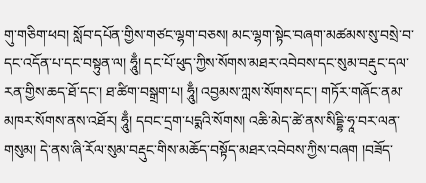གུ་གཅིག་ཕབ། སློབ་དཔོན་གྱིས་གཙང་ལྷག་བཅས། མང་ལྷག་སྟེང་བཞག་མཚམས་སུ་བསྲེ་བ་དང་འདོན་པ་དང་བསྟུན་ལ། ཧཱུྃ། དང་པོ་ཕུད་ཀྱིས་སོགས་མཐར་འབེབས་དང་སུམ་བརྡུང་དལ་རན་གྱིས་ཆད་ཐོ་དང་། ཐ་ཚིག་བསྒྲག་པ། ཧཱུྃ། འབྱམས་ཀླས་སོགས་དང་། གཏོར་གཞོང་ནམ་མཁར་སོགས་ནས་འཐོར། ཧཱུྃ། དབང་དྲག་པདྨའི་སོགས། འཆི་མེད་ཚེ་ནས་སིདྡྷི་ཧཱ་བར་ལན་གསུམ། དེ་ནས་ཞི་རོལ་སུམ་བརྡུང་གིས་མཆོད་བསྟོད་མཐར་འབེབས་ཀྱིས་བཞག །བཟོད་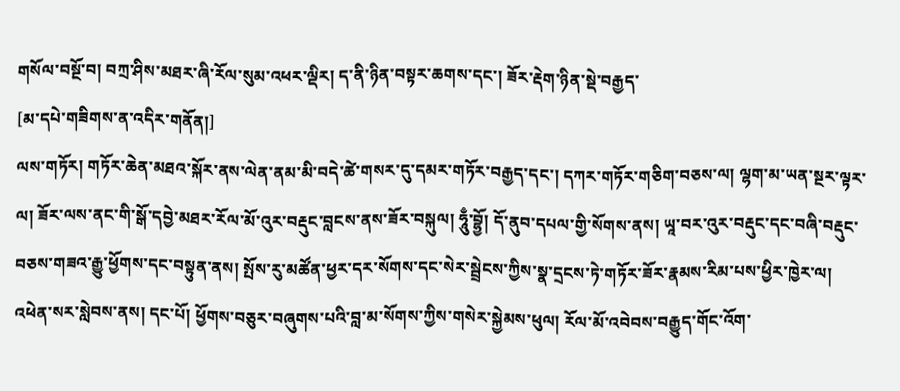གསོལ་བསྔོ་བ། བཀྲ་ཤིས་མཐར་ཞི་རོལ་སུམ་འཕར་ལྡིར། ད་ནི་ཉིན་བསྟར་ཆགས་དང་། ཟོར་རྡེག་ཉིན་སྡེ་བརྒྱད་
[མ་དཔེ་གཟིགས་ན་འདིར་གནོན།]
ལས་གཏོར། གཏོར་ཆེན་མཐའ་སྐོར་ནས་ལེན་ནམ་མི་བདེ་ཚེ་གསར་དུ་དམར་གཏོར་བརྒྱད་དང་། དཀར་གཏོར་གཅིག་བཅས་ལ། ལྷག་མ་ཡན་སྔར་ལྟར་ལ། ཟོར་ལས་ནང་གི་སྒོ་དབྱེ་མཐར་རོལ་མོ་འུར་བརྡུང་བླངས་ནས་ཟོར་བསྐུལ། ཧཱུྃ་བྷྱོ། དོ་ནུབ་དཔལ་གྱི་སོགས་ནས། ཡཱ་བར་འུར་བརྡུང་དང་བཞི་བརྡུང་བཅས་གཟའ་རྒྱུ་ཕྱོགས་དང་བསྟུན་ནས། སྤོས་རུ་མཚོན་ཕྱར་དར་སོགས་དང་སེར་སྦྲེངས་ཀྱིས་སྣ་དྲངས་ཏེ་གཏོར་ཟོར་རྣམས་རིམ་པས་ཕྱིར་ཁྱེར་ལ། འཕེན་སར་སླེབས་ནས། དང་པོ། ཕྱོགས་བཅུར་བཞུགས་པའི་བླ་མ་སོགས་ཀྱིས་གསེར་སྐྱེམས་ཕུལ། རོལ་མོ་འབེབས་བརྒྱུད་གོང་འོག་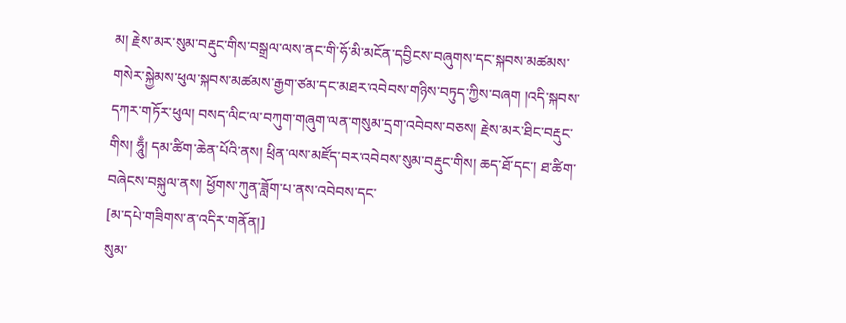མ། རྗེས་མར་སུམ་བརྡུང་གིས་བསྒྲལ་ལས་ནང་གི་ཧོ་མི་མངོན་དབྱིངས་བཞུགས་དང་སྐབས་མཚམས་གསེར་སྐྱེམས་ཕུལ་སྐབས་མཚམས་རྒྱག་ཙམ་དང་མཐར་འབེབས་གཉིས་བཏུད་ཀྱིས་བཞག །འདི་སྐབས་དཀར་གཏོར་ཕུལ། བསད་ལིང་ལ་བཀུག་གཞུག་ལན་གསུམ་དྲག་འབེབས་བཅས། རྗེས་མར་ཐིང་བརྡུང་གིས། ཧཱུྃ། དམ་ཚིག་ཆེན་པོའི་ནས། ཕྲིན་ལས་མཛོད་བར་འབེབས་སུམ་བརྡུང་གིས། ཆད་ཐོ་དང་། ཐ་ཚིག་བཞེངས་བསྐུལ་ནས། ཕྱོགས་ཀུན་ཟློག་པ་ནས་འབེབས་དང་
[མ་དཔེ་གཟིགས་ན་འདིར་གནོན།]
སུམ་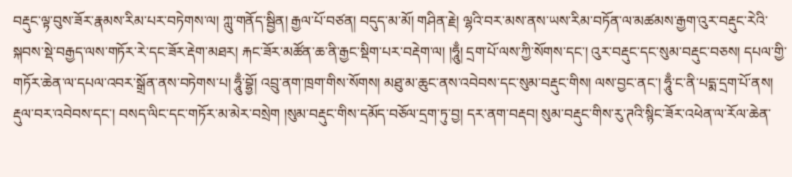བརྡུང་ལྟ་བུས་ཟོར་རྣམས་རིམ་པར་བཏེགས་ལ། ཀླུ་གནོད་སྦྱིན། རྒྱལ་པོ་བཙན། བདུད་མ་མོ། གཤིན་རྗེ། ལྷའི་བར་མས་ནས་ཡས་རིམ་བཏོན་ལ་མཚམས་རྒྱག་འུར་བརྡུང་རེའི་སྐབས་སྡེ་བརྒྱད་ལས་གཏོར་རེ་དང་ཟོར་རྡེག་མཐར། རྐང་ཟོར་མཚོན་ཆ་ནི་རྒྱང་སྡིག་པར་བརྡེག་ལ། །ཧཱུྃ། དྲག་པོ་ལས་ཀྱི་སོགས་དང་། འུར་བརྡུང་དང་སུམ་བརྡུང་བཅས། དཔལ་གྱི་གཏོར་ཆེན་ལ་དཔལ་འབར་སྒྲོན་ནས་བཏེགས་པ། ཧཱུྃ་བྷྱོ། འབྲུ་ནག་ཁྲག་གིས་སོགས། མཐུ་མ་ཆུང་ནས་འབེབས་དང་སུམ་བརྡུང་གིས། ལས་བྱང་ནང་། ཧཱུྃ་ང་ནི་པདྨ་དྲག་པོ་ནས། རྡུལ་བར་འབེབས་དང་། བསད་ལིང་དང་གཏོར་མ་མེར་བསྲེག །སུམ་བརྡུང་གིས་དམོད་བཅོལ་དྲག་ཏུ་བྱ། དར་ནག་བརྡབ། སུམ་བརྡུང་གིས་རུ་ཊའི་སྙིང་ཟོར་འཕེན་ལ་རོལ་ཆེན་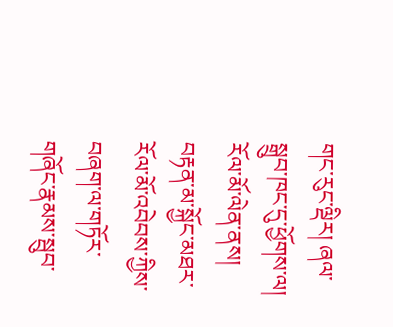གང་རུང་ལྡིར། ཞལ་སྒྲུབ་ཁང་དུ་ཕྱོགས་ལ། རོལ་མོ་ལེན་ནས། བརྟན་མ་སྐྱོང་མཐར་རོལ་མོ་འབེབས་ཀྱིས་བཞག་ལ་གཏོར་གཞོང་རྣམས་སྦུབ་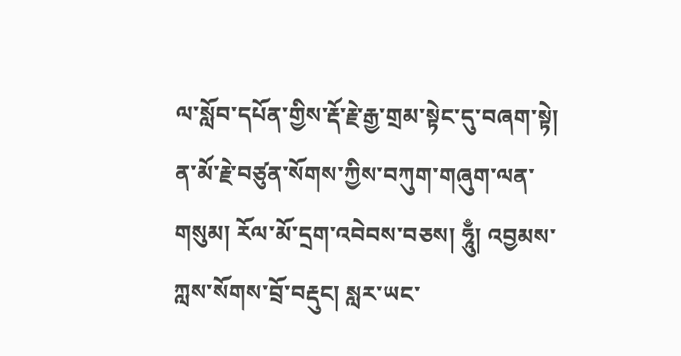ལ་སློབ་དཔོན་གྱིས་རྡོ་རྗེ་རྒྱ་གྲམ་སྟེང་དུ་བཞག་སྟེ། ན་མོ་རྗེ་བཙུན་སོགས་ཀྱིས་བཀུག་གཞུག་ལན་གསུམ། རོལ་མོ་དྲག་འབེབས་བཅས། ཧཱུྃ། འབྱམས་ཀླས་སོགས་བྲོ་བརྡུང། སླར་ཡང་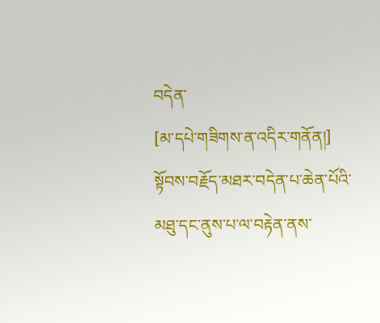བདེན་
[མ་དཔེ་གཟིགས་ན་འདིར་གནོན།]
སྟོབས་བརྗོད་མཐར་བདེན་པ་ཆེན་པོའི་མཐུ་དང་ནུས་པ་ལ་བརྟེན་ནས་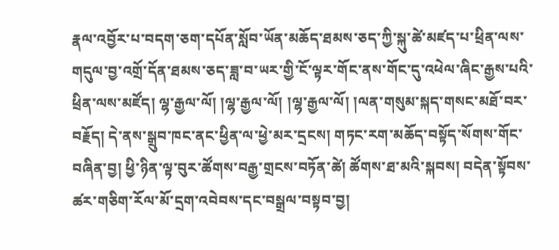རྣལ་འབྱོར་པ་བདག་ཅག་དཔོན་སློབ་ཡོན་མཆོད་ཐམས་ཅད་ཀྱི་སྐུ་ཚེ་མཛད་པ་ཕྲིན་ལས་གདུལ་བྱ་འགྲོ་དོན་ཐམས་ཅད་ཟླ་བ་ཡར་གྱི་ངོ་ལྟར་གོང་ནས་གོང་དུ་འཕེལ་ཞིང་རྒྱས་པའི་ཕྲིན་ལས་མཛོད། ལྷ་རྒྱལ་ལོ། །ལྷ་རྒྱལ་ལོ། །ལྷ་རྒྱལ་ལོ། །ལན་གསུམ་སྐད་གསང་མཐོ་བར་བརྗོད། དེ་ནས་སྒྲུབ་ཁང་ནང་ཕྱིན་ལ་ཕྱེ་མར་དྲངས། གཏང་རག་མཆོད་བསྟོད་སོགས་གོང་བཞིན་བྱ། ཕྱི་ཉིན་ལྟ་བུར་ཚོགས་བརྒྱ་གྲངས་བཏོན་ཚེ། ཚོགས་ཐ་མའི་སྐབས། བདེན་སྟོབས་ཚར་གཅིག་རོལ་མོ་དྲག་འབེབས་དང་བསྒྲལ་བསྟབ་བྱ།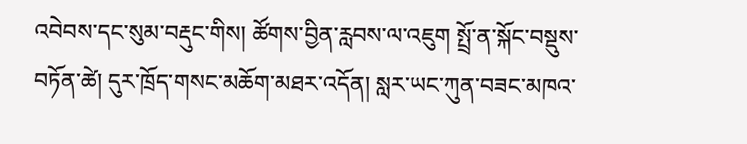འབེབས་དང་སུམ་བརྡུང་གིས། ཚོགས་བྱིན་རླབས་ལ་འཇུག སྤྲོ་ན་སྐོང་བསྡུས་བཏོན་ཚེ། དུར་ཁྲོད་གསང་མཆོག་མཐར་འདོན། སླར་ཡང་ཀུན་བཟང་མཁའ་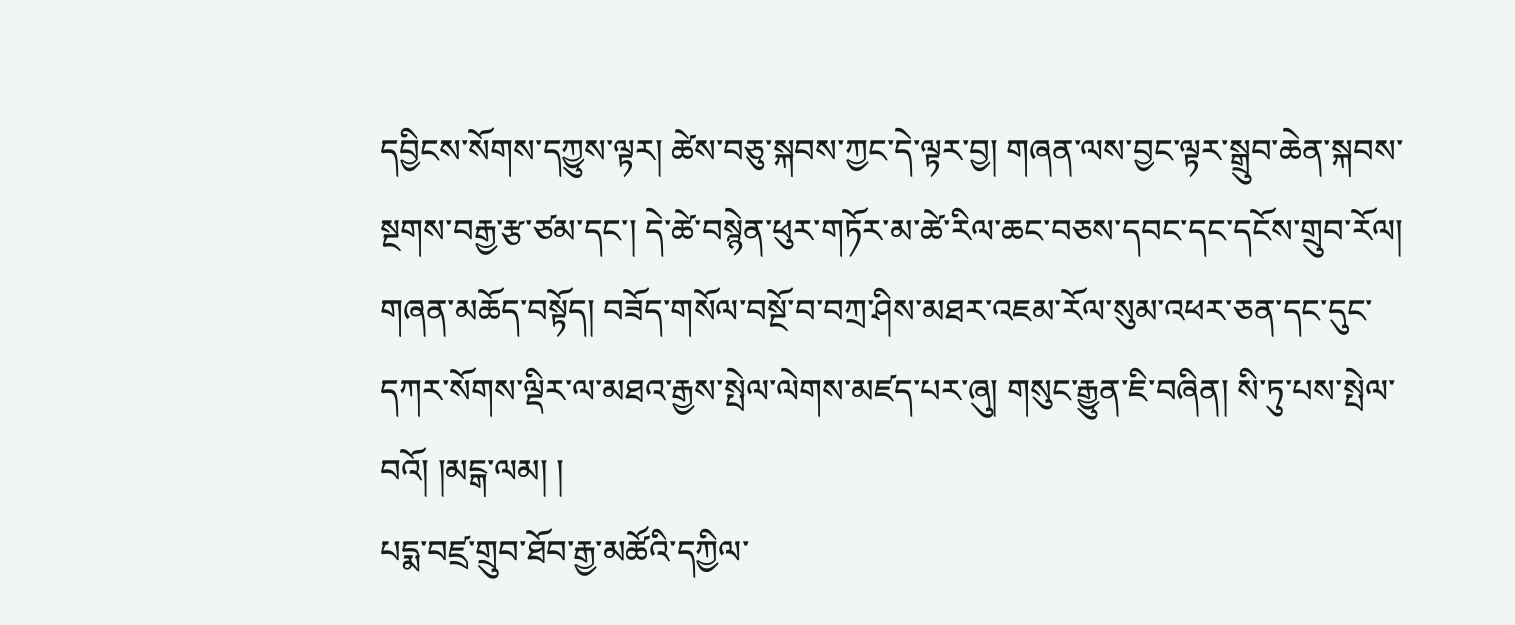དབྱིངས་སོགས་དཀྱུས་ལྟར། ཚེས་བཅུ་སྐབས་ཀྱང་དེ་ལྟར་བྱ། གཞན་ལས་བྱང་ལྟར་སྒྲུབ་ཆེན་སྐབས་སྔགས་བརྒྱ་རྩ་ཙམ་དང་། དེ་ཚེ་བསྙེན་ཕུར་གཏོར་མ་ཚེ་རིལ་ཆང་བཅས་དབང་དང་དངོས་གྲུབ་རོལ། གཞན་མཆོད་བསྟོད། བཟོད་གསོལ་བསྔོ་བ་བཀྲ་ཤིས་མཐར་འཇམ་རོལ་སུམ་འཕར་ཅན་དང་དུང་དཀར་སོགས་ལྡིར་ལ་མཐའ་རྒྱས་སྤེལ་ལེགས་མཛད་པར་ཞུ། གསུང་རྒྱུན་ཇི་བཞིན། སི་ཏུ་པས་སྤེལ་བའོ། །མངྒ་ལམ། །
པདྨ་བཛྲ་གྲུབ་ཐོབ་རྒྱ་མཚོའི་དཀྱིལ་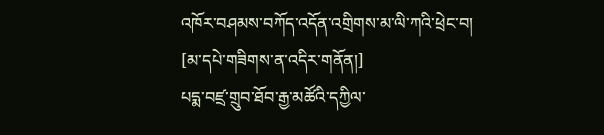འཁོར་བཤམས་བཀོད་འདོན་འགྲིགས་མ་ལི་ཀའི་ཕྲེང་བ།
[མ་དཔེ་གཟིགས་ན་འདིར་གནོན།]
པདྨ་བཛྲ་གྲུབ་ཐོབ་རྒྱ་མཚོའི་དཀྱིལ་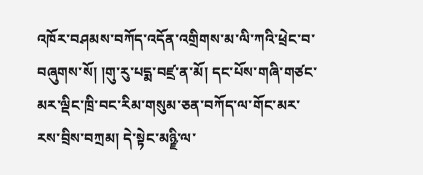འཁོར་བཤམས་བཀོད་འདོན་འགྲིགས་མ་ལི་ཀའི་ཕྲེང་བ་བཞུགས་སོ། །གུ་རུ་པདྨ་བཛྲ་ན་མོ། དང་པོས་གཞི་གཙང་མར་ལྡིང་ཁྲི་བང་རིམ་གསུམ་ཅན་བཀོད་ལ་གོང་མར་རས་བྲིས་བཀྲམ། དེ་སྟེང་མཉྫི་ལ་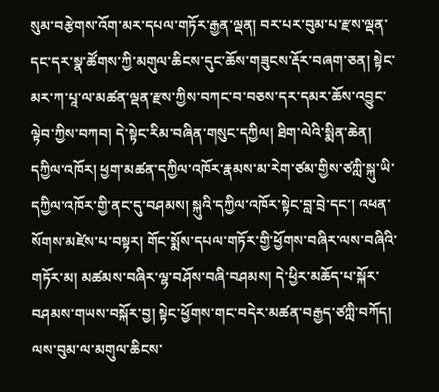སུམ་བརྩེགས་འོག་མར་དཔལ་གཏོར་རྒྱན་ལྡན། བར་པར་བུམ་པ་རྫས་ལྡན་དང་དར་སྣ་ཚོགས་ཀྱི་མགུལ་ཆིངས་དུང་ཆོས་གཟུངས་རྡོར་བཞག་ཅན། སྟེང་མར་ཀ་པཱ་ལ་མཚན་ལྡན་རྫས་ཀྱིས་བཀང་བ་བཅས་དར་དམར་ཆོས་འབྱུང་ལྟེབ་ཀྱིས་བཀབ། དེ་སྟེང་རིམ་བཞིན་གསུང་དཀྱིལ། ཐིག་ལེའི་སྨིན་ཆེན། དཀྱིལ་འཁོར། ཕྱག་མཚན་དཀྱིལ་འཁོར་རྣམས་མ་རེག་ཙམ་གྱིས་ཙཀླི་སྐུ་ཡི་དཀྱིལ་འཁོར་གྱི་ནང་དུ་བཤམས། སྐུའི་དཀྱིལ་འཁོར་སྟེང་བླ་བྲེ་དང་། འཕན་སོགས་མཛེས་པ་བསྟར། གོང་སྨོས་དཔལ་གཏོར་གྱི་ཕྱོགས་བཞིར་ལས་བཞིའི་གཏོར་མ། མཚམས་བཞིར་ལྷ་བཤོས་བཞི་བཤམས། དེ་ཕྱིར་མཆོད་པ་སྐོར་བཤམས་གཡས་བསྐོར་བྱ། སྟེང་ཕྱོགས་གང་བདེར་མཚན་བརྒྱད་ཙཀླི་བཀོད། ལས་བུམ་ལ་མགུལ་ཆིངས་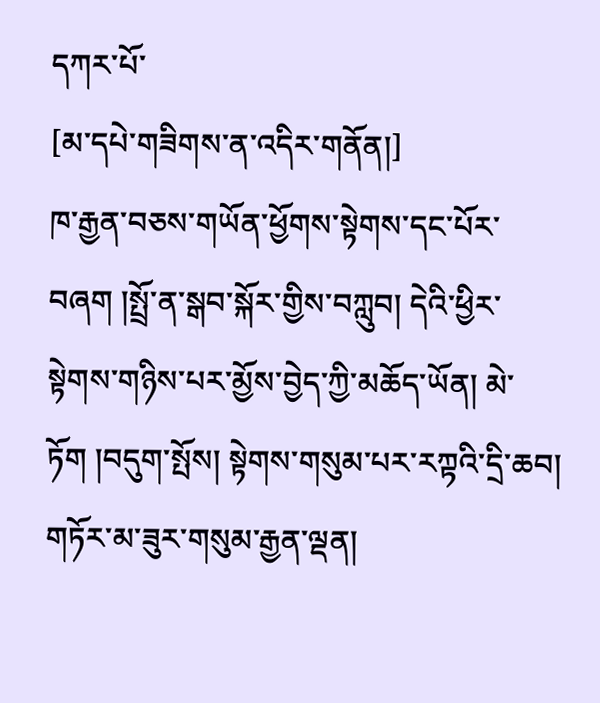དཀར་པོ་
[མ་དཔེ་གཟིགས་ན་འདིར་གནོན།]
ཁ་རྒྱན་བཅས་གཡོན་ཕྱོགས་སྟེགས་དང་པོར་བཞག །སྤྲོ་ན་སྒབ་སྐོར་གྱིས་བཀླུབ། དེའི་ཕྱིར་སྟེགས་གཉིས་པར་མྱོས་བྱེད་ཀྱི་མཆོད་ཡོན། མེ་ཏོག །བདུག་སྤོས། སྟེགས་གསུམ་པར་རཀྟའི་དྲི་ཆབ། གཏོར་མ་ཟུར་གསུམ་རྒྱན་ལྡན།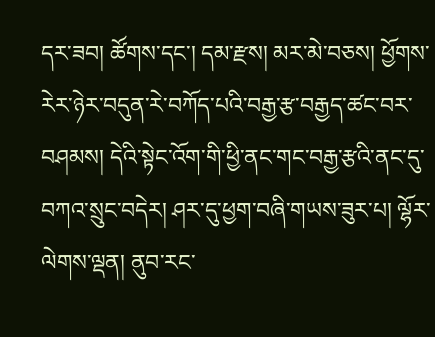དར་ཟབ། ཚོགས་དང་། དམ་རྫས། མར་མེ་བཅས། ཕྱོགས་རེར་ཉེར་བདུན་རེ་བཀོད་པའི་བརྒྱ་རྩ་བརྒྱད་ཚང་བར་བཤམས། དེའི་སྟེང་འོག་གི་ཕྱི་ནང་གང་བརྒྱ་རྩའི་ནང་དུ་བཀའ་སྲུང་བདེར། ཤར་དུ་ཕྱག་བཞི་གཡས་ཟུར་པ། ལྷོར་ལེགས་ལྡན། ནུབ་རང་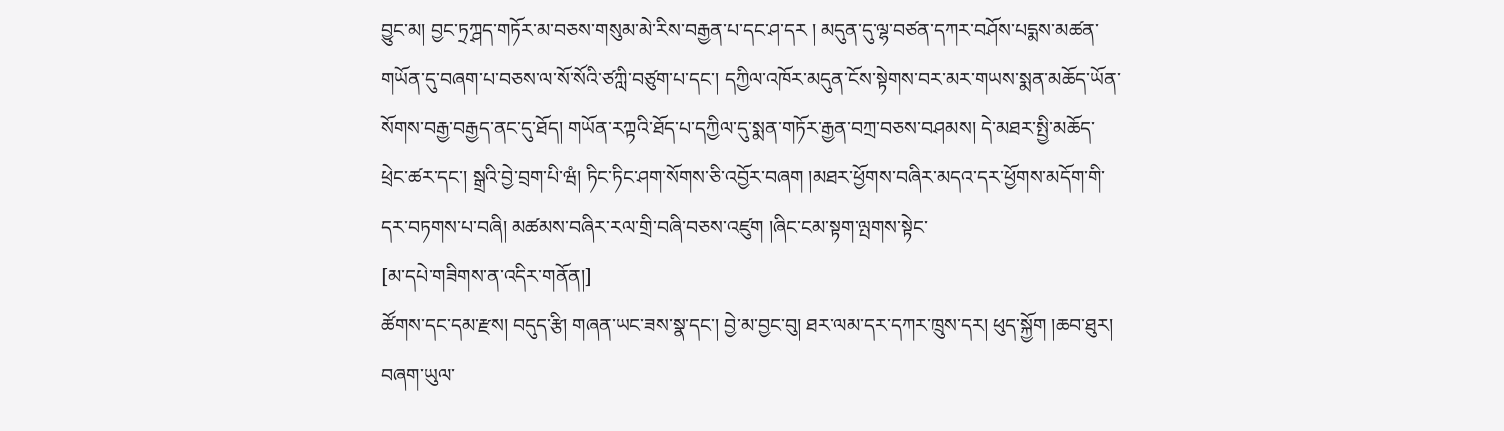བྱུང་མ། བྱང་ཏྲཀྴད་གཏོར་མ་བཅས་གསུམ་མེ་རིས་བརྒྱན་པ་དང་ཤ་དར ། མདུན་དུ་ལྷ་བཙན་དཀར་བཤོས་པདྨས་མཚན་གཡོན་དུ་བཞག་པ་བཅས་ལ་སོ་སོའི་ཙཀླི་བཙུག་པ་དང་། དཀྱིལ་འཁོར་མདུན་ངོས་སྟེགས་བར་མར་གཡས་སྨན་མཆོད་ཡོན་སོགས་བརྒྱ་བརྒྱད་ནང་དུ་ཐོད། གཡོན་རཀྟའི་ཐོད་པ་དཀྱིལ་དུ་སྨན་གཏོར་རྒྱན་བཀྲ་བཅས་བཤམས། དེ་མཐར་སྤྱི་མཆོད་ཕྲེང་ཚར་དང་། སྒྲའི་བྱེ་བྲག་པི་ཝཾ། ཏིང་ཏིང་ཤག་སོགས་ཅི་འབྱོར་བཞག །མཐར་ཕྱོགས་བཞིར་མདའ་དར་ཕྱོགས་མདོག་གི་དར་བཏགས་པ་བཞི། མཚམས་བཞིར་རལ་གྲི་བཞི་བཅས་འཛུག །ཞིང་ངམ་སྟག་ལྤགས་སྟེང་
[མ་དཔེ་གཟིགས་ན་འདིར་གནོན།]
ཚོགས་དང་དམ་རྫས། བདུད་རྩི། གཞན་ཡང་ཟས་སྣ་དང་། བྱེ་མ་བྱང་བུ། ཐར་ལམ་དར་དཀར་ཁྲུས་དར། ཕུད་སྐྱོག །ཆབ་ཐུར། བཞག་ཡུལ་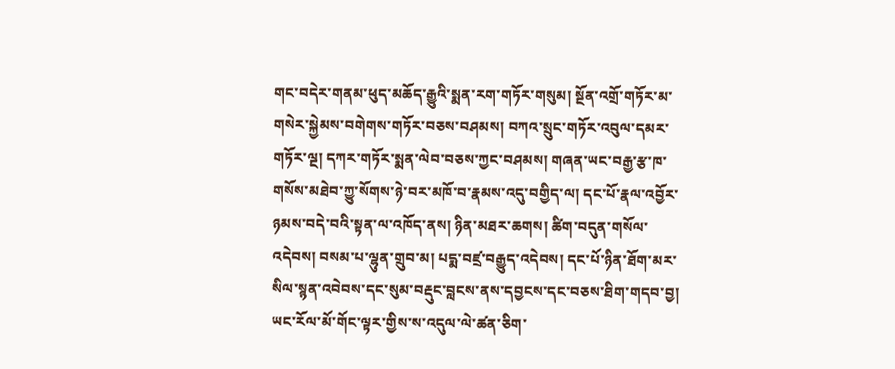གང་བདེར་གནམ་ཕུད་མཆོད་རྒྱུའི་སྨན་རག་གཏོར་གསུམ། སྔོན་འགྲོ་གཏོར་མ་གསེར་སྐྱེམས་བགེགས་གཏོར་བཅས་བཤམས། བཀའ་སྲུང་གཏོར་འབུལ་དམར་གཏོར་ལྔ། དཀར་གཏོར་སྨན་ལེབ་བཅས་ཀྱང་བཤམས། གཞན་ཡང་བརྒྱ་རྩ་ཁ་གསོས་མཐེབ་ཀྱུ་སོགས་ཉེ་བར་མཁོ་བ་རྣམས་འདུ་བགྱིད་ལ། དང་པོ་རྣལ་འབྱོར་ཉམས་བདེ་བའི་སྟན་ལ་འཁོད་ནས། ཉིན་མཐར་ཆགས། ཚིག་བདུན་གསོལ་འདེབས། བསམ་པ་ལྷུན་གྲུབ་མ། པདྨ་བཛྲ་བརྒྱུད་འདེབས། དང་པོ་ཉིན་ཐོག་མར་སིལ་སྙན་འབེབས་དང་སུམ་བརྡུང་བླངས་ནས་དབྱངས་དང་བཅས་ཐིག་གདབ་བྱ། ཡང་རོལ་མོ་གོང་ལྟར་གྱིས་ས་འདུལ་ལེ་ཚན་ཅིག་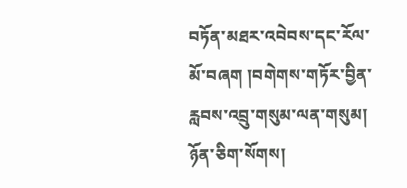བཏོན་མཐར་འབེབས་དང་རོལ་མོ་བཞག །བགེགས་གཏོར་བྱིན་རླབས་འབྲུ་གསུམ་ལན་གསུམ། ཉོན་ཅིག་སོགས།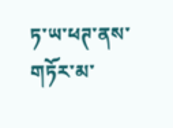ཏ་ཡ་ཕཊ་ནས་གཏོར་མ་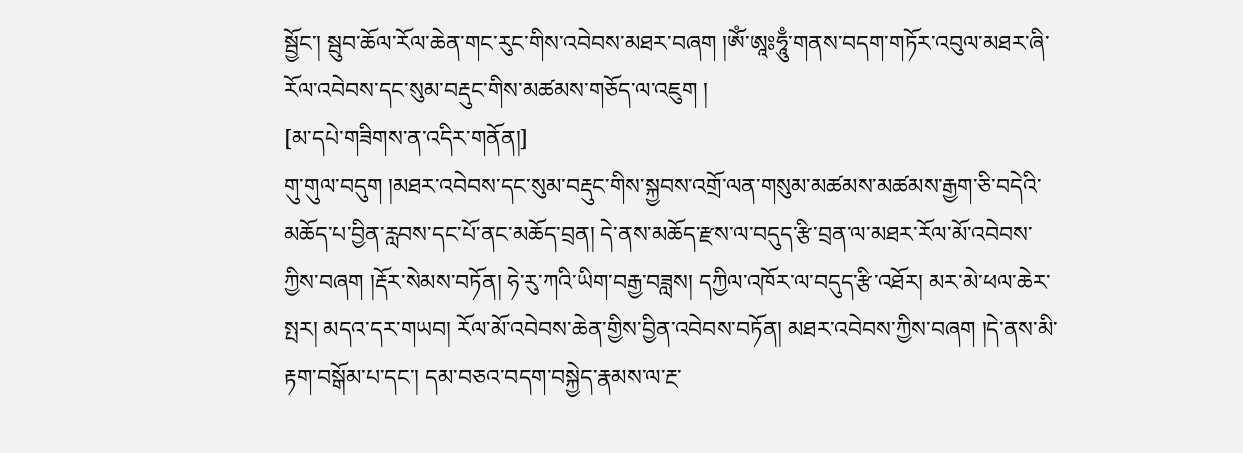སྦྱོང་། སྦུབ་ཆོལ་རོལ་ཆེན་གང་རུང་གིས་འབེབས་མཐར་བཞག །ༀ་ཨཱཿཧཱུྃ་གནས་བདག་གཏོར་འབུལ་མཐར་ཞི་རོལ་འབེབས་དང་སུམ་བརྡུང་གིས་མཚམས་གཅོད་ལ་འཇུག །
[མ་དཔེ་གཟིགས་ན་འདིར་གནོན།]
གུ་གུལ་བདུག །མཐར་འབེབས་དང་སུམ་བརྡུང་གིས་སྐྱབས་འགྲོ་ལན་གསུམ་མཚམས་མཚམས་རྒྱག་ཅི་བདེའི་མཆོད་པ་བྱིན་རླབས་དང་པོ་ནང་མཆོད་བྲན། དེ་ནས་མཆོད་རྫས་ལ་བདུད་རྩི་བྲན་ལ་མཐར་རོལ་མོ་འབེབས་ཀྱིས་བཞག །རྡོར་སེམས་བཏོན། ཧེ་རུ་ཀའི་ཡིག་བརྒྱ་བཟླས། དཀྱིལ་འཁོར་ལ་བདུད་རྩི་འཐོར། མར་མེ་ཕལ་ཆེར་སྤར། མདའ་དར་གཡབ། རོལ་མོ་འབེབས་ཆེན་གྱིས་བྱིན་འབེབས་བཏོན། མཐར་འབེབས་ཀྱིས་བཞག །དེ་ནས་མི་རྟག་བསྒོམ་པ་དང་། དམ་བཅའ་བདག་བསྐྱེད་རྣམས་ལ་རྔ་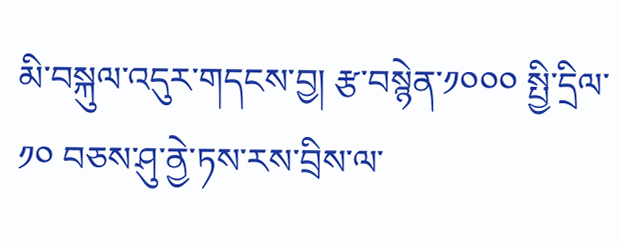མི་བསྐུལ་འདུར་གདངས་བྱ། རྩ་བསྙེན་༡༠༠༠ སྤྱི་དྲིལ་༡༠ བཅས་ཤུ་ནྱེ་ཏས་རས་བྲིས་ལ་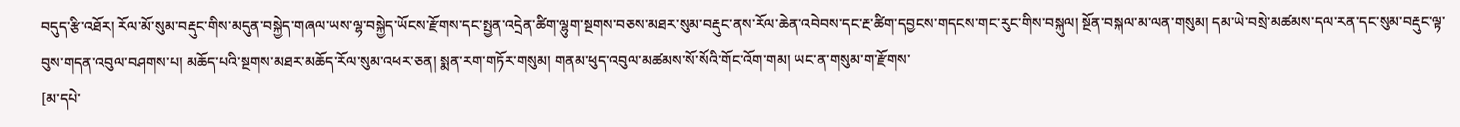བདུད་རྩི་འཐོར། རོལ་མོ་སུམ་བརྡུང་གིས་མདུན་བསྐྱེད་གཞལ་ཡས་ལྷ་བསྐྱེད་ཡོངས་རྫོགས་དང་སྤྱན་འདྲེན་ཚིག་ལྷུག་སྔགས་བཅས་མཐར་སུམ་བརྡུང་ནས་རོལ་ཆེན་འབེབས་དང་རྔ་ཚིག་དབྱངས་གདངས་གང་རུང་གིས་བསྐུལ། སྔོན་བསྐལ་མ་ལན་གསུམ། དམ་ཡེ་བསྲེ་མཚམས་དལ་རན་དང་སུམ་བརྡུང་ལྟ་བུས་གདན་འབུལ་བཤགས་པ། མཆོད་པའི་སྔགས་མཐར་མཆོད་རོལ་སུམ་འཕར་ཅན། སྨན་རག་གཏོར་གསུམ། གནམ་ཕུད་འབུལ་མཚམས་སོ་སོའི་གོང་འོག་གམ། ཡང་ན་གསུམ་ག་རྫོགས་
[མ་དཔེ་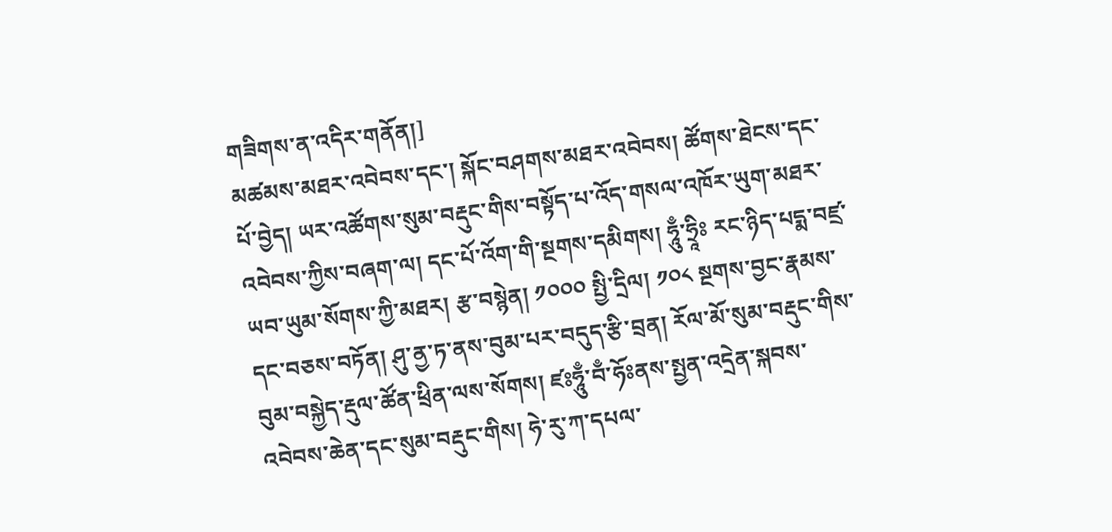གཟིགས་ན་འདིར་གནོན།]
མཚམས་མཐར་འབེབས་དང་། སྐོང་བཤགས་མཐར་འབེབས། ཚོགས་ཐེངས་དང་པོ་བྱེད། ཡར་འཚོགས་སུམ་བརྡུང་གིས་བསྟོད་པ་འོད་གསལ་འཁོར་ཡུག་མཐར་འབེབས་ཀྱིས་བཞག་ལ། དང་པོ་འོག་གི་སྔགས་དམིགས། ཧཱུྃ་ཧྲཱིཿ རང་ཉིད་པདྨ་བཛྲ་ཡབ་ཡུམ་སོགས་ཀྱི་མཐར། རྩ་བསྙེན། ༡༠༠༠ སྤྱི་དྲིལ། ༡༠༨ སྔགས་བྱང་རྣམས་དང་བཅས་བཏོན། ཤུ་ནྱ་ཏ་ནས་བུམ་པར་བདུད་རྩི་བྲན། རོལ་མོ་སུམ་བརྡུང་གིས་བུམ་བསྐྱེད་རྡུལ་ཚོན་ཕྲིན་ལས་སོགས། ཛཿཧཱུྃ་བྃ་ཧོཿནས་སྤྱན་འདྲེན་སྐབས་འབེབས་ཆེན་དང་སུམ་བརྡུང་གིས། ཧེ་རུ་ཀ་དཔལ་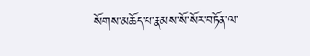སོགས་མཆོད་པ་རྣམས་སོ་སོར་བཏོན་ལ་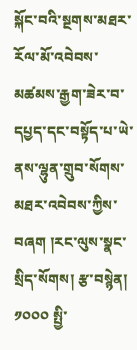སྐོང་བའི་སྔགས་མཐར་རོལ་མོ་འབེབས་མཚམས་རྒྱག་ཟེར་བ་དཔྱད་དང་བསྟོད་པ་ཡེ་ནས་ལྷུན་གྲུབ་སོགས་མཐར་འབེབས་ཀྱིས་བཞག །རང་ལུས་སྣང་སྲིད་སོགས། རྩ་བསྙེན། ༡༠༠༠ སྤྱི་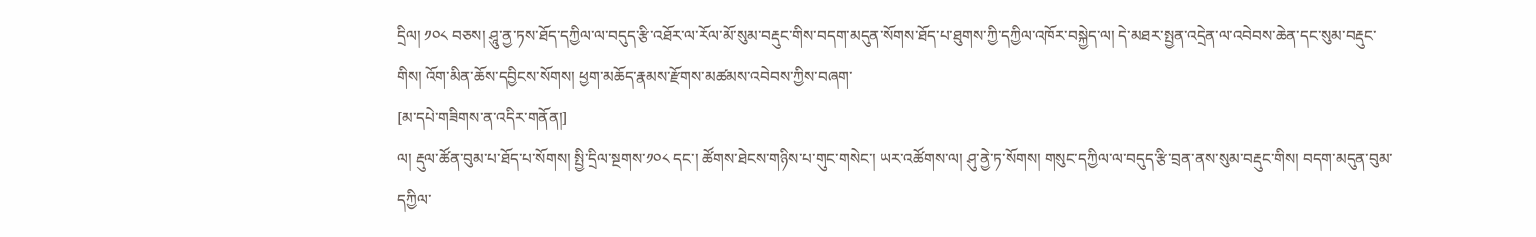དྲིལ། ༡༠༨ བཅས། ཤཱུ་ནྱ་ཏས་ཐོད་དཀྱིལ་ལ་བདུད་རྩི་འཐོར་ལ་རོལ་མོ་སུམ་བརྡུང་གིས་བདག་མདུན་སོགས་ཐོད་པ་ཐུགས་ཀྱི་དཀྱིལ་འཁོར་བསྐྱེད་ལ། དེ་མཐར་སྤྱན་འདྲེན་ལ་འབེབས་ཆེན་དང་སུམ་བརྡུང་གིས། འོག་མིན་ཆོས་དབྱིངས་སོགས། ཕྱག་མཆོད་རྣམས་རྫོགས་མཚམས་འབེབས་ཀྱིས་བཞག་
[མ་དཔེ་གཟིགས་ན་འདིར་གནོན།]
ལ། རྡུལ་ཚོན་བུམ་པ་ཐོད་པ་སོགས། སྤྱི་དྲིལ་སྔགས་༡༠༨ དང་། ཚོགས་ཐེངས་གཉིས་པ་གུང་གསེང་། ཡར་འཚོགས་ལ། ཤུ་ནྱེ་ཏ་སོགས། གསུང་དཀྱིལ་ལ་བདུད་རྩི་བྲན་ནས་སུམ་བརྡུང་གིས། བདག་མདུན་བུམ་དཀྱིལ་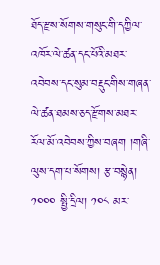ཐོད་རྫས་སོགས་གསུང་གི་དཀྱིལ་འཁོར་ལེ་ཚན་དང་པོའི་མཐར་འབེབས་དང་སུམ་བརྡུང་གིས་གཞན་ལེ་ཚན་ཐམས་ཅད་རྫོགས་མཐར་རོལ་མོ་འབེབས་ཀྱིས་བཞག །གཞི་ལུས་དག་པ་སོགས། རྩ་བསྙེན། ༡༠༠༠ སྤྱི་དྲིལ། ༡༠༨ མར་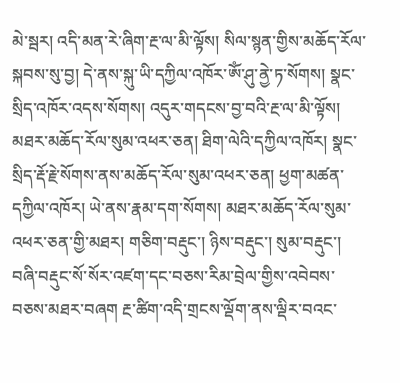མེ་སྦར། འདི་མན་རེ་ཞིག་རྔ་ལ་མི་ལྟོས། སིལ་སྙན་གྱིས་མཆོད་རོལ་སྐབས་སུ་བྱ། དེ་ནས་སྐུ་ཡི་དཀྱིལ་འཁོར་ༀ་ཤུ་ནྱེ་ཏ་སོགས། སྣང་སྲིད་འཁོར་འདས་སོགས། འདུར་གདངས་བྱ་བའི་རྔ་ལ་མི་ལྟོས། མཐར་མཆོད་རོལ་སུམ་འཕར་ཅན། ཐིག་ལེའི་དཀྱིལ་འཁོར། སྣང་སྲིད་རྡོ་རྗེ་སོགས་ནས་མཆོད་རོལ་སུམ་འཕར་ཅན། ཕྱག་མཚན་དཀྱིལ་འཁོར། ཡེ་ནས་རྣམ་དག་སོགས། མཐར་མཆོད་རོལ་སུམ་འཕར་ཅན་གྱི་མཐར། གཅིག་བརྡུང་། ཉིས་བརྡུང་། སུམ་བརྡུང་། བཞི་བརྡུང་སོ་སོར་འཛག་དང་བཅས་རིམ་བྲེལ་གྱིས་འབེབས་བཅས་མཐར་བཞག རྔ་ཚིག་འདི་གྲངས་ལྡོག་ནས་ལྡིར་བའང་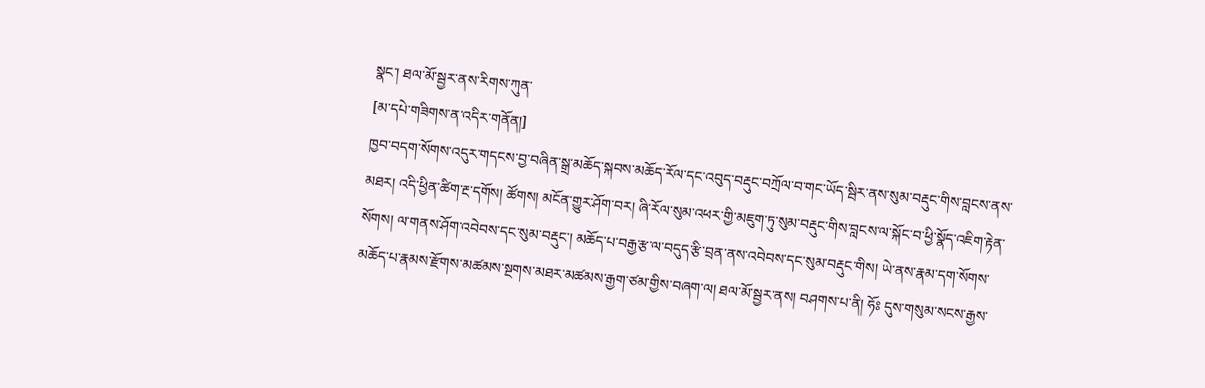སྣང་། ཐལ་མོ་སྦྱར་ནས་རིགས་ཀུན་
[མ་དཔེ་གཟིགས་ན་འདིར་གནོན།]
ཁྱབ་བདག་སོགས་འདུར་གདངས་བྱ་བཞིན་སྒྲ་མཆོད་སྐབས་མཆོད་རོལ་དང་འབུད་བརྡུང་བཀྲོལ་བ་གང་ཡོད་སྦིར་ནས་སུམ་བརྡུང་གིས་བླངས་ནས་མཐར། འདི་ཕྱིན་ཚིག་རྔ་དགོས། ཚོགས། མངོན་གྱུར་ཤོག་བར། ཞི་རོལ་སུམ་འཕར་གྱི་མཇུག་ཏུ་སུམ་བརྡུང་གིས་བླངས་ལ་སྐོང་བ་ཕྱི་སྣོད་འཇིག་རྟེན་སོགས། ལ་གནས་ཤོག་འབེབས་དང་སུམ་བརྡུང་། མཆོད་པ་བརྒྱ་རྩ་ལ་བདུད་རྩི་བྲན་ནས་འབེབས་དང་སུམ་བརྡུང་གིས། ཡེ་ནས་རྣམ་དག་སོགས་མཆོད་པ་རྣམས་རྫོགས་མཚམས་སྔགས་མཐར་མཚམས་རྒྱག་ཙམ་གྱིས་བཞག་ལ། ཐལ་མོ་སྦྱར་ནས། བཤགས་པ་ནི། ཧོཿ དུས་གསུམ་སངས་རྒྱས་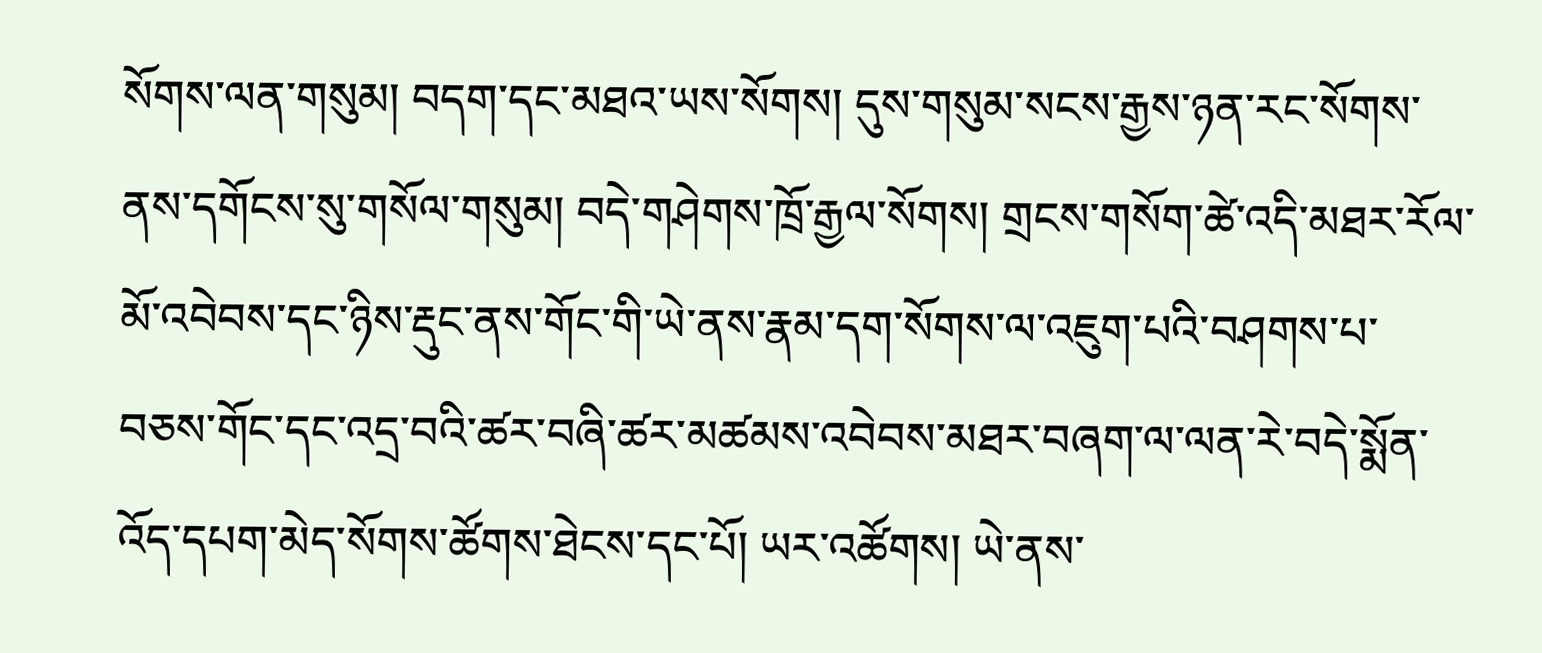སོགས་ལན་གསུམ། བདག་དང་མཐའ་ཡས་སོགས། དུས་གསུམ་སངས་རྒྱས་ཉན་རང་སོགས་ནས་དགོངས་སུ་གསོལ་གསུམ། བདེ་གཤེགས་ཁྲོ་རྒྱལ་སོགས། གྲངས་གསོག་ཚེ་འདི་མཐར་རོལ་མོ་འབེབས་དང་ཉིས་རྡུང་ནས་གོང་གི་ཡེ་ནས་རྣམ་དག་སོགས་ལ་འཇུག་པའི་བཤགས་པ་བཅས་གོང་དང་འདྲ་བའི་ཚར་བཞི་ཚར་མཚམས་འབེབས་མཐར་བཞག་ལ་ལན་རེ་བདེ་སྨོན་འོད་དཔག་མེད་སོགས་ཚོགས་ཐེངས་དང་པོ། ཡར་འཚོགས། ཡེ་ནས་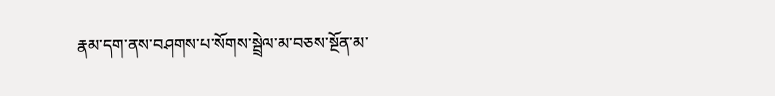རྣམ་དག་ནས་བཤགས་པ་སོགས་སྦྲེལ་མ་བཅས་སྔོན་མ་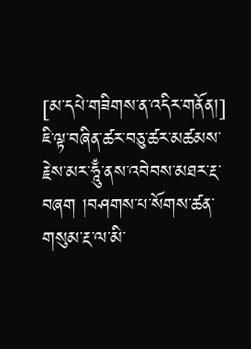[མ་དཔེ་གཟིགས་ན་འདིར་གནོན།]
ཇི་ལྟ་བཞིན་ཚར་བཅུ་ཚར་མཚམས་རྗེས་མར་ཧཱུྃ་ནས་འབེབས་མཐར་རྔ་བཞག །བཤགས་པ་སོགས་ཚན་གསུམ་རྔ་ལ་མི་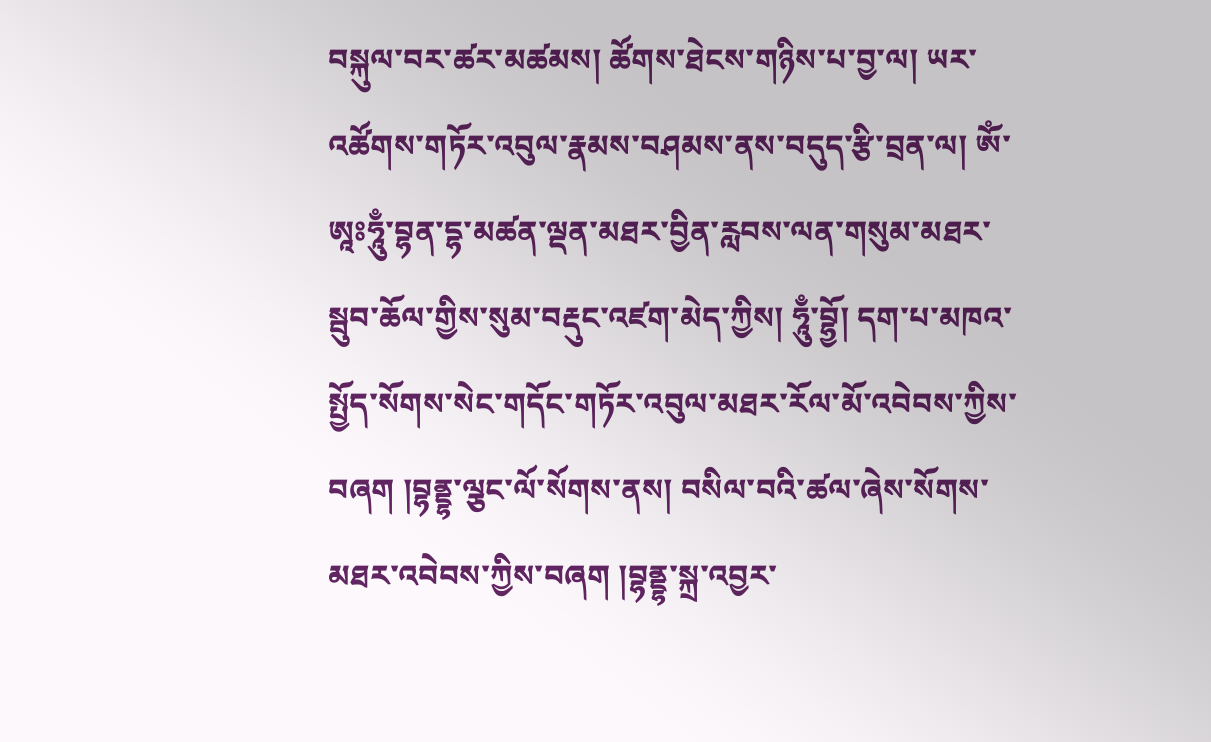བསྐུལ་བར་ཚར་མཚམས། ཚོགས་ཐེངས་གཉིས་པ་བྱ་ལ། ཡར་འཚོགས་གཏོར་འབུལ་རྣམས་བཤམས་ནས་བདུད་རྩི་བྲན་ལ། ༀ་ཨཱཿཧཱུྃ་བྷན་དྷ་མཚན་ལྡན་མཐར་བྱིན་རླབས་ལན་གསུམ་མཐར་སྦུབ་ཆོལ་གྱིས་སུམ་བརྡུང་འཛག་མེད་ཀྱིས། ཧཱུྃ་བྷྱོ། དག་པ་མཁའ་སྤྱོད་སོགས་སེང་གདོང་གཏོར་འབུལ་མཐར་རོལ་མོ་འབེབས་ཀྱིས་བཞག །བྷནྡྷ་ལྕང་ལོ་སོགས་ནས། བསིལ་བའི་ཚལ་ཞེས་སོགས་མཐར་འབེབས་ཀྱིས་བཞག །བྷནྡྷ་སྐྲ་འབྱར་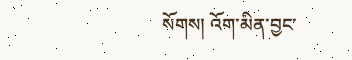སོགས། འོག་མིན་བྱང་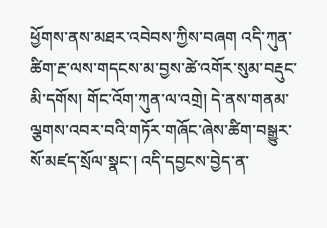ཕྱོགས་ནས་མཐར་འབེབས་ཀྱིས་བཞག འདི་ཀུན་ཚིག་རྔ་ལས་གདངས་མ་བྱས་ཚེ་འགོར་སུམ་བརྡུང་མི་དགོས། གོང་འོག་ཀུན་ལ་འགྲེ། དེ་ནས་གནམ་ལྕགས་འབར་བའི་གཏོར་གཞོང་ཞེས་ཚིག་བསྒྱུར་སོ་མཛད་སྲོལ་སྣང་། འདི་དབྱངས་བྱེད་ན་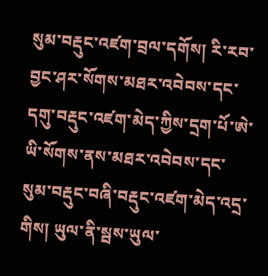སུམ་བརྡུང་འཛག་བྲལ་དགོས། རི་རབ་བྱང་ཤར་སོགས་མཐར་འབེབས་དང་དགུ་བརྡུང་འཛག་མེད་ཀྱིས་དྲག་པོ་ཨེ་ཡི་སོགས་ནས་མཐར་འབེབས་དང་སུམ་བརྡུང་བཞི་བརྡུང་འཛག་མེད་འདྲ་གིས། ཡུལ་ནི་སྦས་ཡུལ་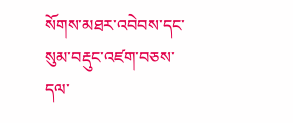སོགས་མཐར་འབེབས་དང་སུམ་བརྡུང་འཛག་བཅས་དལ་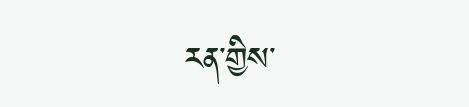རན་གྱིས་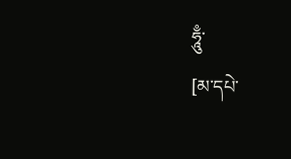ཧཱུྃ་
[མ་དཔེ་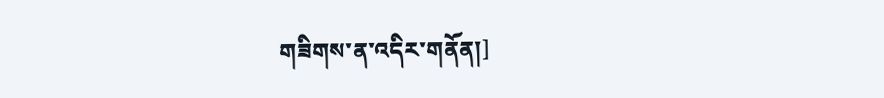གཟིགས་ན་འདིར་གནོན།]